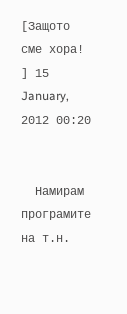[Защото сме хора! ] 15 January, 2012 00:20


  Намирам програмите на т.н.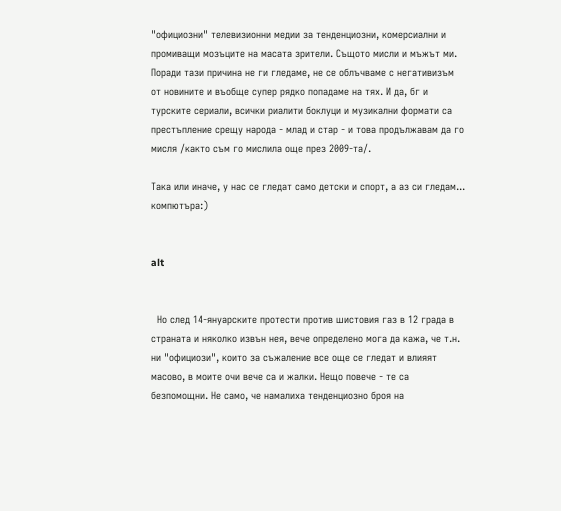"официозни" телевизионни медии за тенденциозни, комерсиални и промиващи мозъците на масата зрители. Същото мисли и мъжът ми. Поради тази причина не ги гледаме, не се облъчваме с негативизъм от новините и въобще супер рядко попадаме на тях. И да, бг и турските сериали, всички риалити боклуци и музикални формати са престъпление срещу народа - млад и стар - и това продължавам да го мисля /както съм го мислила още през 2009-та/.

Така или иначе, у нас се гледат само детски и спорт, а аз си гледам... компютъра:)


alt


  Но след 14-януарските протести против шистовия газ в 12 града в страната и няколко извън нея, вече определено мога да кажа, че т.н. ни "официози", които за съжаление все още се гледат и влияят масово, в моите очи вече са и жалки. Нещо повече - те са безпомощни. Не само, че намалиха тенденциозно броя на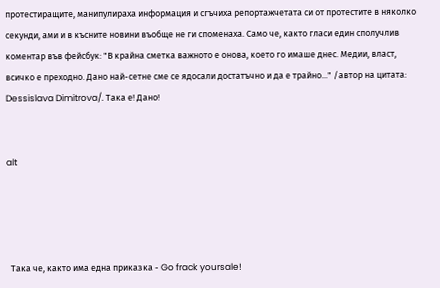протестиращите, манипулираха информация и сгъчиха репортажчетата си от протестите в няколко секунди, ами и в късните новини въобще не ги споменаха. Само че, както гласи един сполучлив коментар във фейсбук: "В крайна сметка важното е онова, което го имаше днес. Медии, власт, всичко е преходно. Дано най-сетне сме се ядосали достатъчно и да е трайно..." /автор на цитата: Dessislava Dimitrova/. Така е! Дано!


alt




  Така че, както има една приказка - Go frack yoursale!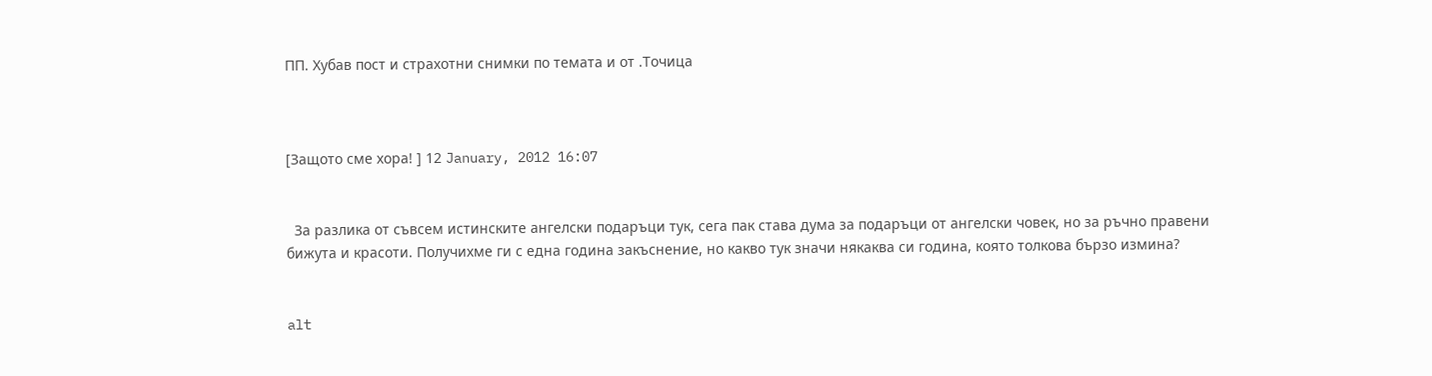ПП. Хубав пост и страхотни снимки по темата и от .Точица



[Защото сме хора! ] 12 January, 2012 16:07


  За разлика от съвсем истинските ангелски подаръци тук, сега пак става дума за подаръци от ангелски човек, но за ръчно правени бижута и красоти. Получихме ги с една година закъснение, но какво тук значи някаква си година, която толкова бързо измина?


alt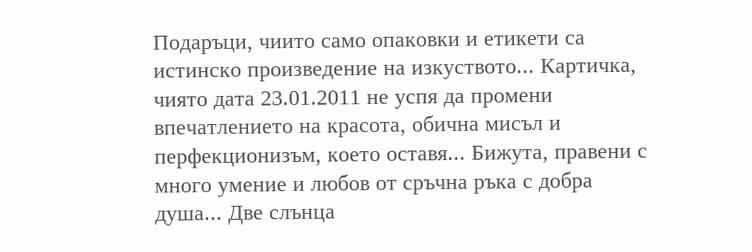Подаръци, чиито само опаковки и етикети са истинско произведение на изкуството... Картичка, чиято дата 23.01.2011 не успя да промени впечатлението на красота, обична мисъл и перфекционизъм, което оставя... Бижута, правени с много умение и любов от сръчна ръка с добра душа... Две слънца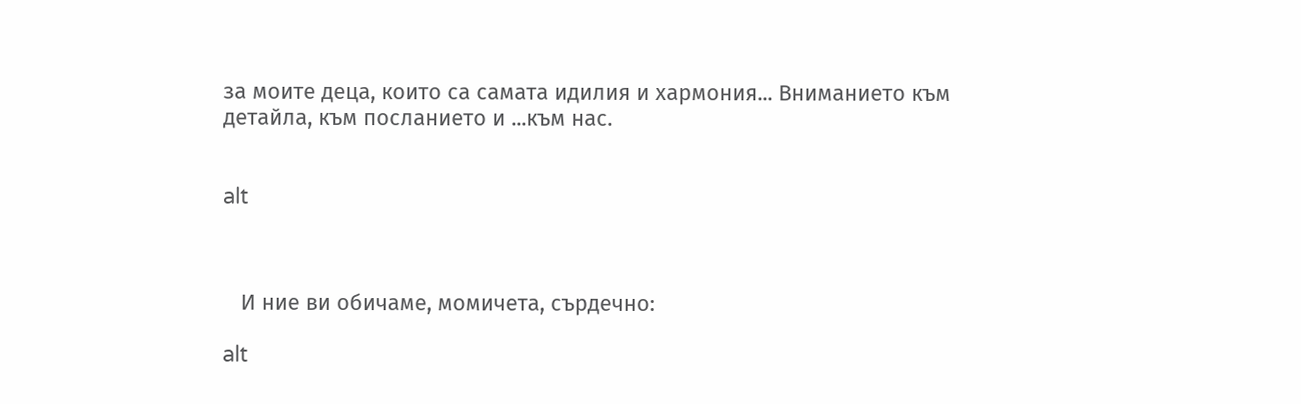за моите деца, които са самата идилия и хармония... Вниманието към детайла, към посланието и ...към нас.


alt



   И ние ви обичаме, момичета, сърдечно:

alt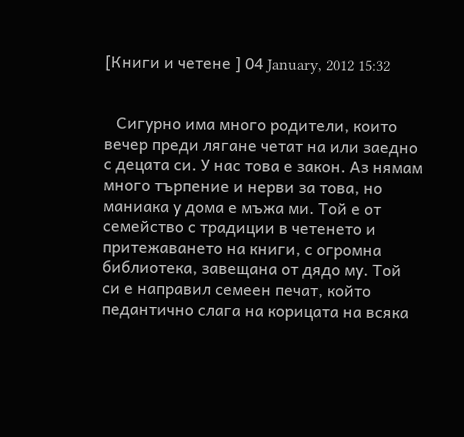[Книги и четене ] 04 January, 2012 15:32


   Сигурно има много родители, които вечер преди лягане четат на или заедно с децата си. У нас това е закон. Аз нямам много търпение и нерви за това, но маниака у дома е мъжа ми. Той е от семейство с традиции в четенето и притежаването на книги, с огромна библиотека, завещана от дядо му. Той си е направил семеен печат, който педантично слага на корицата на всяка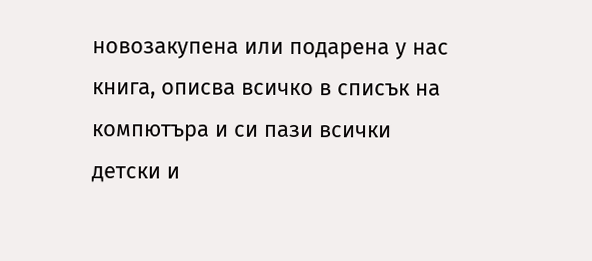новозакупена или подарена у нас книга, описва всичко в списък на компютъра и си пази всички детски и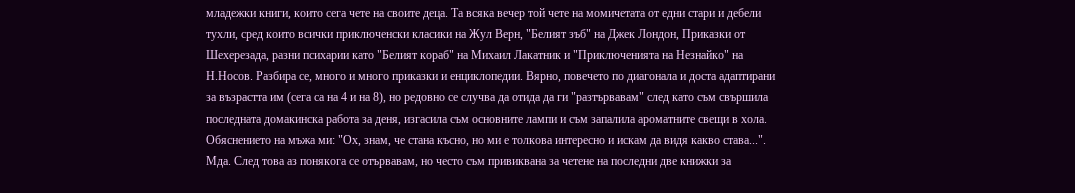младежки книги, които сега чете на своите деца. Та всяка вечер той чете на момичетата от едни стари и дебели тухли, сред които всички приключенски класики на Жул Верн, "Белият зъб" на Джек Лондон, Приказки от Шехерезада, разни психарии като "Белият кораб" на Михаил Лакатник и "Приключенията на Незнайко" на Н.Носов. Разбира се, много и много приказки и енциклопедии. Вярно, повечето по диагонала и доста адаптирани за възрастта им (сега са на 4 и на 8), но редовно се случва да отида да ги "разтървавам" след като съм свършила последната домакинска работа за деня, изгасила съм основните лампи и съм запалила ароматните свещи в хола. Обяснението на мъжа ми: "Ох, знам, че стана късно, но ми е толкова интересно и искам да видя какво става...". Мда. След това аз понякога се отървавам, но често съм привиквана за четене на последни две книжки за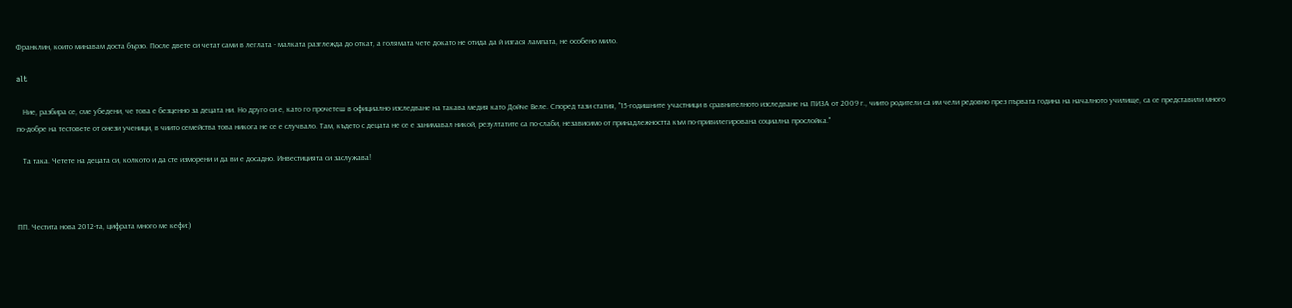Франклин, които минавам доста бързо. После двете си четат сами в леглата - малката разглежда до откат, а голямата чете докато не отида да й изгася лампата, не особено мило.

alt

   Ние, разбира се, сме убедени, че това е безценно за децата ни. Но друго си е, като го прочетеш в официално изследване на такава медия като Дойче Веле. Според тази статия, "15-годишните участници в сравнителното изследване на ПИЗА от 2009 г., чиито родители са им чели редовно през първата година на началното училище, са се представили много по-добре на тестовете от онези ученици, в чиито семейства това никога не се е случвало. Там, където с децата не се е занимавал никой, резултатите са по-слаби, независимо от принадлежността към по-привилегирована социална прослойка."

   Та така. Четете на децата си, колкото и да сте изморени и да ви е досадно. Инвестицията си заслужава!



ПП. Честита нова 2012-та, цифрата много ме кефи:)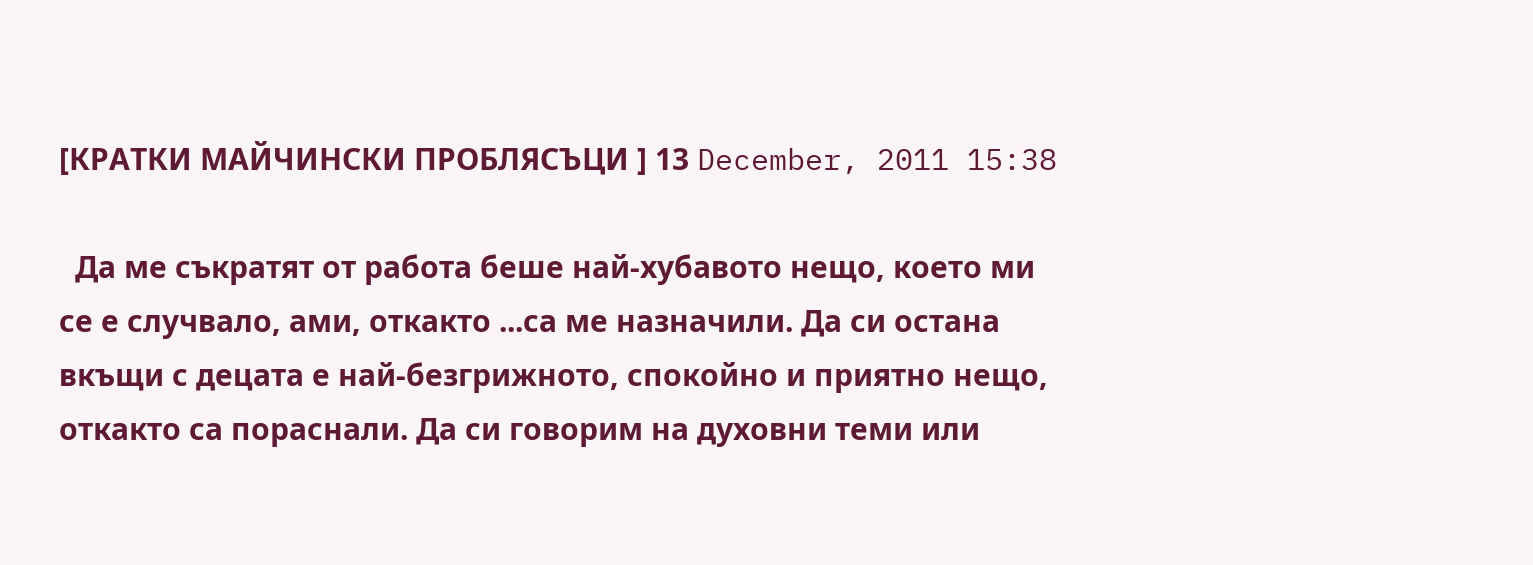[КРАТКИ МАЙЧИНСКИ ПРОБЛЯСЪЦИ ] 13 December, 2011 15:38

  Да ме съкратят от работа беше най-хубавото нещо, което ми се е случвало, ами, откакто ...са ме назначили. Да си остана вкъщи с децата е най-безгрижното, спокойно и приятно нещо, откакто са пораснали. Да си говорим на духовни теми или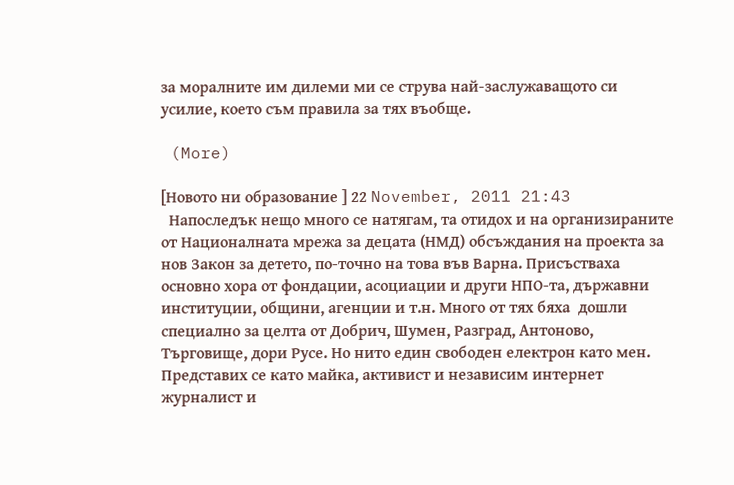за моралните им дилеми ми се струва най-заслужаващото си усилие, което съм правила за тях въобще.

 (More)

[Новото ни образование ] 22 November, 2011 21:43
  Напоследък нещо много се натягам, та отидох и на организираните от Националната мрежа за децата (НМД) обсъждания на проекта за нов Закон за детето, по-точно на това във Варна. Присъстваха основно хора от фондации, асоциации и други НПО-та, държавни институции, общини, агенции и т.н. Много от тях бяха  дошли специално за целта от Добрич, Шумен, Разград, Антоново, Търговище, дори Русе. Но нито един свободен електрон като мен. Представих се като майка, активист и независим интернет журналист и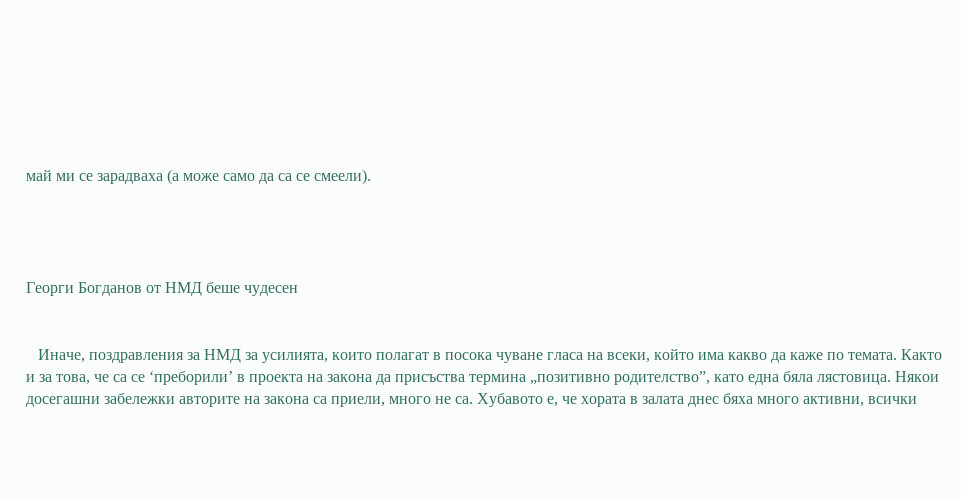май ми се зарадваха (а може само да са се смеели).




Георги Богданов от НМД беше чудесен


   Иначе, поздравления за НМД за усилията, които полагат в посока чуване гласа на всеки, който има какво да каже по темата. Както и за това, че са се ‘преборили’ в проекта на закона да присъства термина „позитивно родителство”, като една бяла лястовица. Някои досегашни забележки авторите на закона са приели, много не са. Хубавото е, че хората в залата днес бяха много активни, всички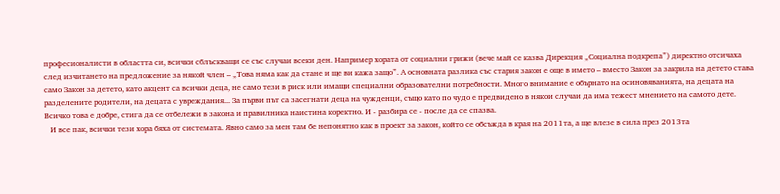професионалисти в областта си, всички сблъскващи се със случаи всеки ден. Например хората от социални грижи (вече май се казва Дирекция „Социална подкрепа”) директно отсичаха след изчитането на предложение за някой член – „Това няма как да стане и ще ви кажа защо”. А основната разлика със стария закон е още в името – вместо Закон за закрила на детето става само Закон за детето, като акцент са всички деца, не само тези в риск или имащи специални образователни потребности. Много внимание е обърнато на осиновяванията, на децата на разделените родители, на децата с увреждания... За първи път са засегнати деца на чужденци, също като по чудо е предвидено в някои случаи да има тежест мнението на самото дете. Всичко това е добре, стига да се отбележи в закона и правилника наистина коректно. И - разбира се - после да се спазва.
   И все пак, всички тези хора бяха от системата. Явно само за мен там бе непонятно как в проект за закон, който се обсъжда в края на 2011та, а ще влезе в сила през 2013та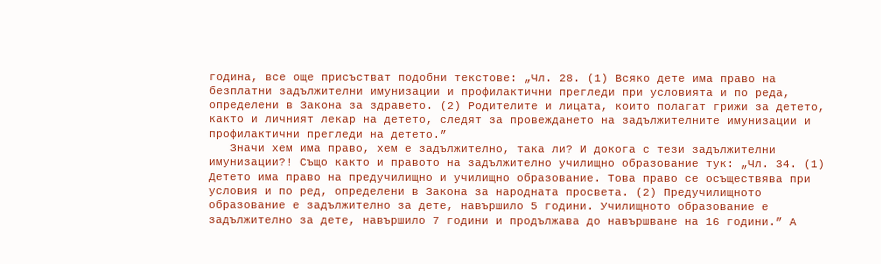година, все още присъстват подобни текстове: „Чл. 28. (1) Всяко дете има право на безплатни задължителни имунизации и профилактични прегледи при условията и по реда, определени в Закона за здравето. (2) Родителите и лицата, които полагат грижи за детето, както и личният лекар на детето, следят за провеждането на задължителните имунизации и профилактични прегледи на детето.”
   Значи хем има право, хем е задължително, така ли? И докога с тези задължителни имунизации?! Също както и правото на задължително училищно образование тук: „Чл. 34. (1) Детето има право на предучилищно и училищно образование. Това право се осъществява при условия и по ред, определени в Закона за народната просвета. (2) Предучилищното образование е задължително за дете, навършило 5 години. Училищното образование е задължително за дете, навършило 7 години и продължава до навършване на 16 години.” А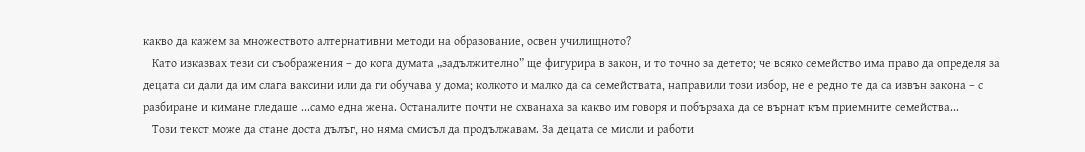какво да кажем за множеството алтернативни методи на образование, освен училищното?
   Като изказвах тези си съображения – до кога думата „задължително” ще фигурира в закон, и то точно за детето; че всяко семейство има право да определя за децата си дали да им слага ваксини или да ги обучава у дома; колкото и малко да са семействата, направили този избор, не е редно те да са извън закона – с разбиране и кимане гледаше ...само една жена. Останалите почти не схванаха за какво им говоря и побързаха да се върнат към приемните семейства...
   Този текст може да стане доста дълъг, но няма смисъл да продължавам. За децата се мисли и работи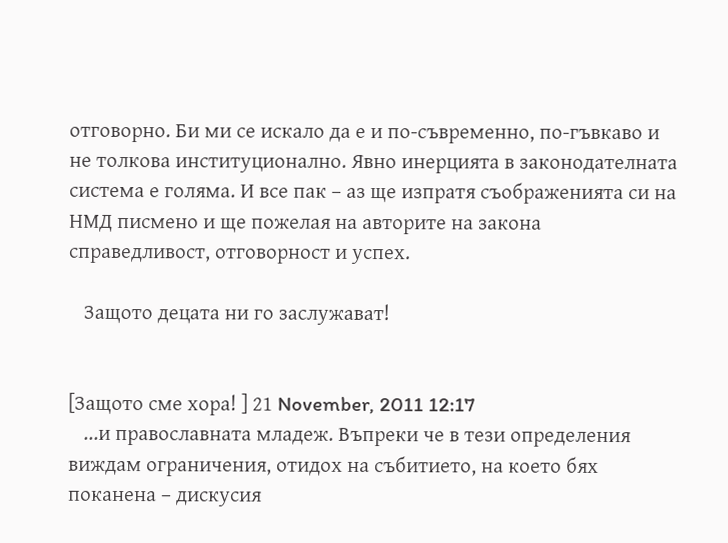отговорно. Би ми се искало да е и по-съвременно, по-гъвкаво и не толкова институционално. Явно инерцията в законодателната система е голяма. И все пак – аз ще изпратя съображенията си на НМД писмено и ще пожелая на авторите на закона справедливост, отговорност и успех.

   Защото децата ни го заслужават!


[Защото сме хора! ] 21 November, 2011 12:17
   ...и православната младеж. Въпреки че в тези определения виждам ограничения, отидох на събитието, на което бях поканена – дискусия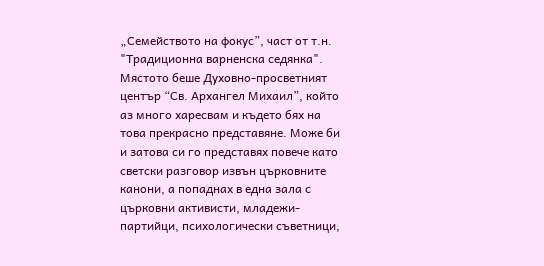„Семейството на фокус”, част от т.н. "Традиционна варненска седянка". Мястото беше Духовно-просветният център “Св. Архангел Михаил”, който аз много харесвам и където бях на това прекрасно представяне. Може би и затова си го представях повече като светски разговор извън църковните канони, а попаднах в една зала с църковни активисти, младежи-партийци, психологически съветници,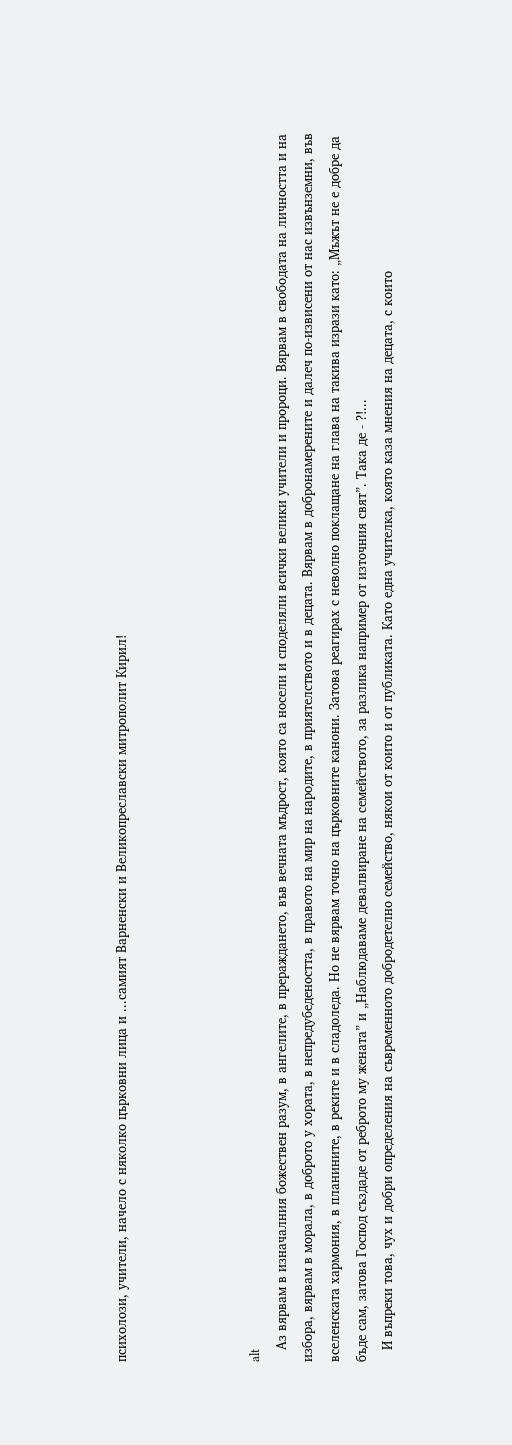психолози, учители, начело с няколко църковни лица и ...самият Варненски и Великопреславски митрополит Кирил!




alt
   Аз вярвам в изначалния божествен разум, в ангелите, в прераждането, във вечната мъдрост, която са носели и споделяли всички велики учители и пророци. Вярвам в свободата на личността и на избора, вярвам в морала, в доброто у хората, в непредубедеността, в правото на мир на народите, в приятелството и в децата. Вярвам в добронамерените и далеч по-извисени от нас извънземни, във вселенската хармония, в планините, в реките и в сладоледа. Но не вярвам точно на църковните канони. Затова реагирах с неволно поклащане на глава на такива изрази като: „Мъжът не е добре да бъде сам, затова Господ създаде от реброто му жената” и „Наблюдаваме девалвиране на семейството, за разлика например от източния свят”. Така де - ?!...
   И въпреки това, чух и добри определения на съвременното добродетелно семейство, някои от които и от публиката. Като една учителка, която каза мнения на децата, с които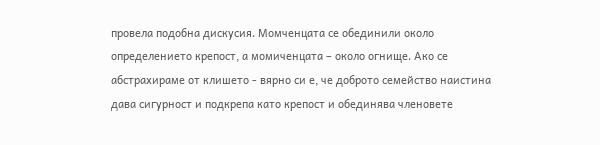провела подобна дискусия. Момченцата се обединили около определението крепост, а момиченцата – около огнище. Ако се абстрахираме от клишето - вярно си е, че доброто семейство наистина дава сигурност и подкрепа като крепост и обединява членовете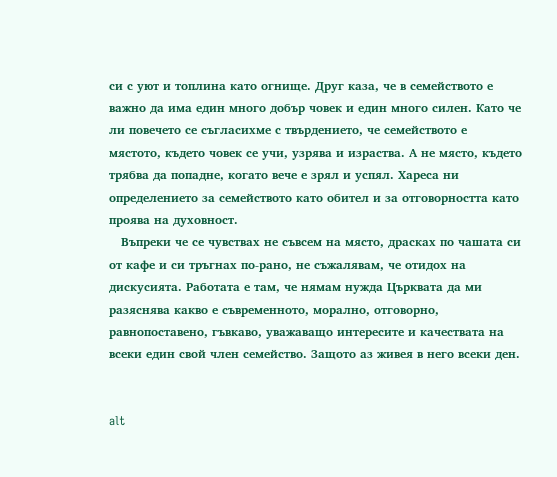си с уют и топлина като огнище. Друг каза, че в семейството е важно да има един много добър човек и един много силен. Като че ли повечето се съгласихме с твърдението, че семейството е мястото, където човек се учи, узрява и израства. А не място, където трябва да попадне, когато вече е зрял и успял. Хареса ни определението за семейството като обител и за отговорността като проява на духовност.
   Въпреки че се чувствах не съвсем на място, драсках по чашата си от кафе и си тръгнах по-рано, не съжалявам, че отидох на дискусията. Работата е там, че нямам нужда Църквата да ми разяснява какво е съвременното, морално, отговорно, равнопоставено, гъвкаво, уважаващо интересите и качествата на всеки един свой член семейство. Защото аз живея в него всеки ден.


alt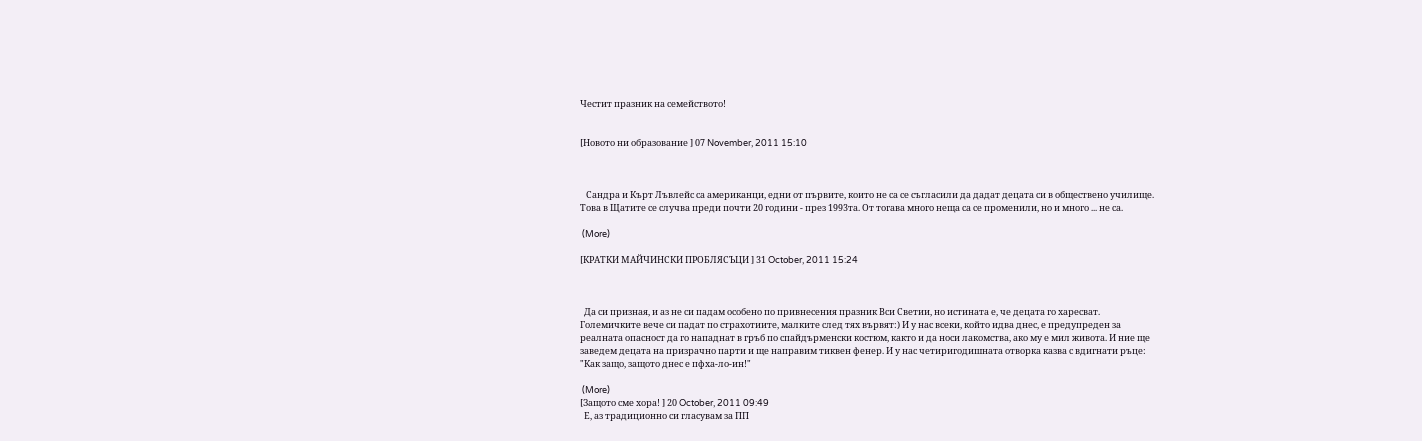Честит празник на семейството!


[Новото ни образование ] 07 November, 2011 15:10



   Сандра и Кърт Лъвлейс са американци, едни от първите, които не са се съгласили да дадат децата си в обществено училище. Това в Щатите се случва преди почти 20 години - през 1993та. От тогава много неща са се променили, но и много ... не са.

 (More)

[КРАТКИ МАЙЧИНСКИ ПРОБЛЯСЪЦИ ] 31 October, 2011 15:24



  Да си призная, и аз не си падам особено по привнесения празник Вси Светии, но истината е, че децата го харесват. Големичките вече си падат по страхотиите, малките след тях вървят:) И у нас всеки, който идва днес, е предупреден за реалната опасност да го нападнат в гръб по спайдърменски костюм, както и да носи лакомства, ако му е мил живота. И ние ще заведем децата на призрачно парти и ще направим тиквен фенер. И у нас четиригодишната отворка казва с вдигнати ръце: "Как защо, защото днес е пфха-ло-ин!"

 (More)
[Защото сме хора! ] 20 October, 2011 09:49
  Е, аз традиционно си гласувам за ПП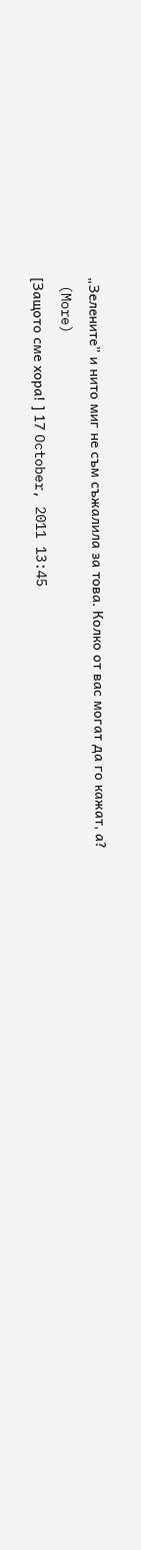„Зелените” и нито миг не съм съжалила за това. Колко от вас могат да го кажат, а?
 (More)
[Защото сме хора! ] 17 October, 2011 13:45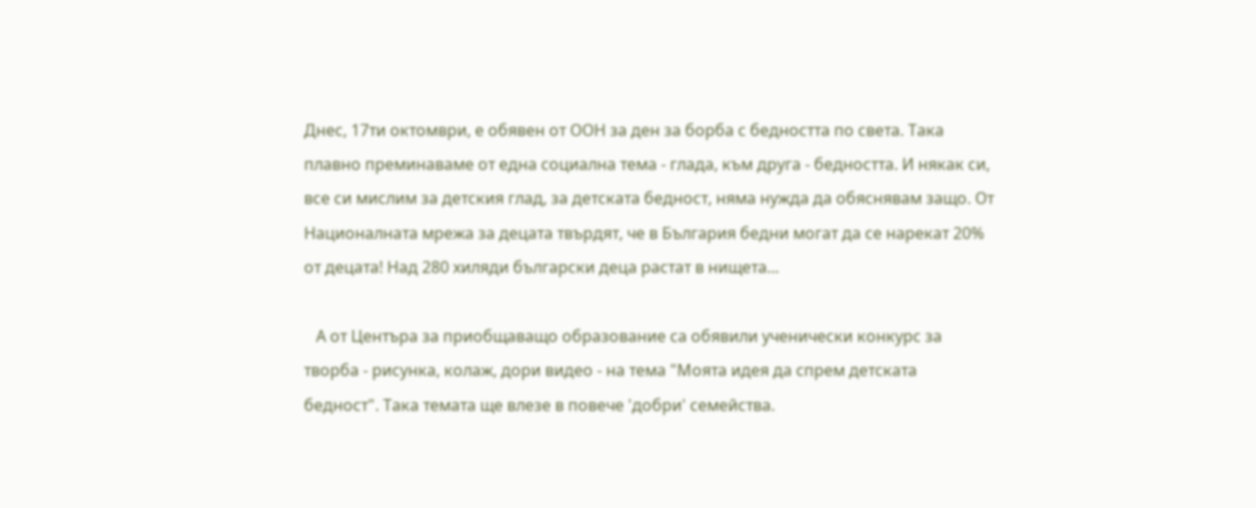Днес, 17ти октомври, е обявен от ООН за ден за борба с бедността по света. Така плавно преминаваме от една социална тема - глада, към друга - бедността. И някак си, все си мислим за детския глад, за детската бедност, няма нужда да обяснявам защо. От Националната мрежа за децата твърдят, че в България бедни могат да се нарекат 20% от децата! Над 280 хиляди български деца растат в нищета...

   А от Центъра за приобщаващо образование са обявили ученически конкурс за творба - рисунка, колаж, дори видео - на тема "Моята идея да спрем детската бедност". Така темата ще влезе в повече 'добри' семейства.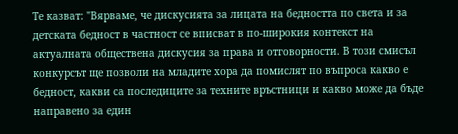Те казват: "Вярваме, че дискусията за лицата на бедността по света и за детската бедност в частност се вписват в по-широкия контекст на актуалната обществена дискусия за права и отговорности. В този смисъл конкурсът ще позволи на младите хора да помислят по въпроса какво е бедност, какви са последиците за техните връстници и какво може да бъде направено за един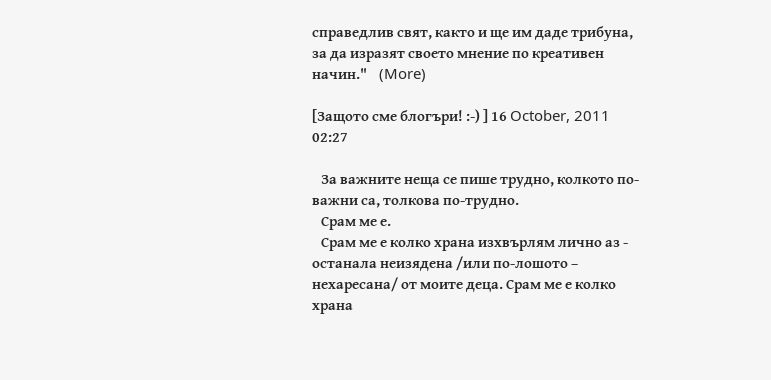справедлив свят, както и ще им даде трибуна, за да изразят своето мнение по креативен начин."    (More)

[Защото сме блогъри! :-) ] 16 October, 2011 02:27

   За важните неща се пише трудно, колкото по-важни са, толкова по-трудно.
   Срам ме е.
   Срам ме е колко храна изхвърлям лично аз - останала неизядена /или по-лошото – нехаресана/ от моите деца. Срам ме е колко храна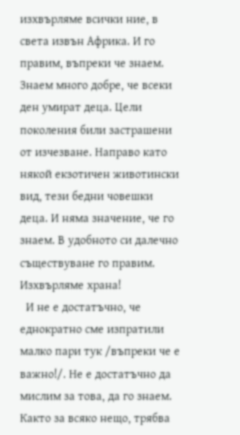изхвърляме всички ние, в света извън Африка. И го правим, въпреки че знаем. Знаем много добре, че всеки ден умират деца. Цели поколения били застрашени от изчезване. Направо като някой екзотичен животински вид, тези бедни човешки деца. И няма значение, че го знаем. В удобното си далечно съществуване го правим. Изхвърляме храна!
  И не е достатъчно, че еднократно сме изпратили малко пари тук /въпреки че е важно!/. Не е достатъчно да мислим за това, да го знаем. Както за всяко нещо, трябва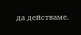да действаме.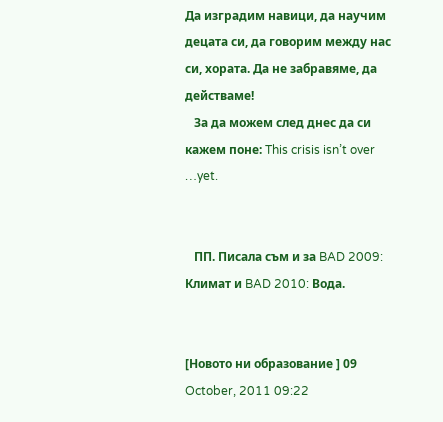Да изградим навици, да научим децата си, да говорим между нас си, хората. Да не забравяме, да действаме!
   За да можем след днес да си кажем поне: This crisis isn’t over …yet.


   ПП. Писала съм и за BAD 2009: Климат и BAD 2010: Вода.


[Новото ни образование ] 09 October, 2011 09:22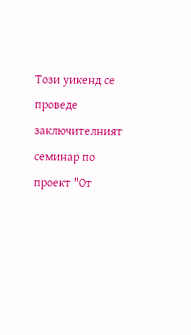Този уикенд се проведе заключителният семинар по проект "От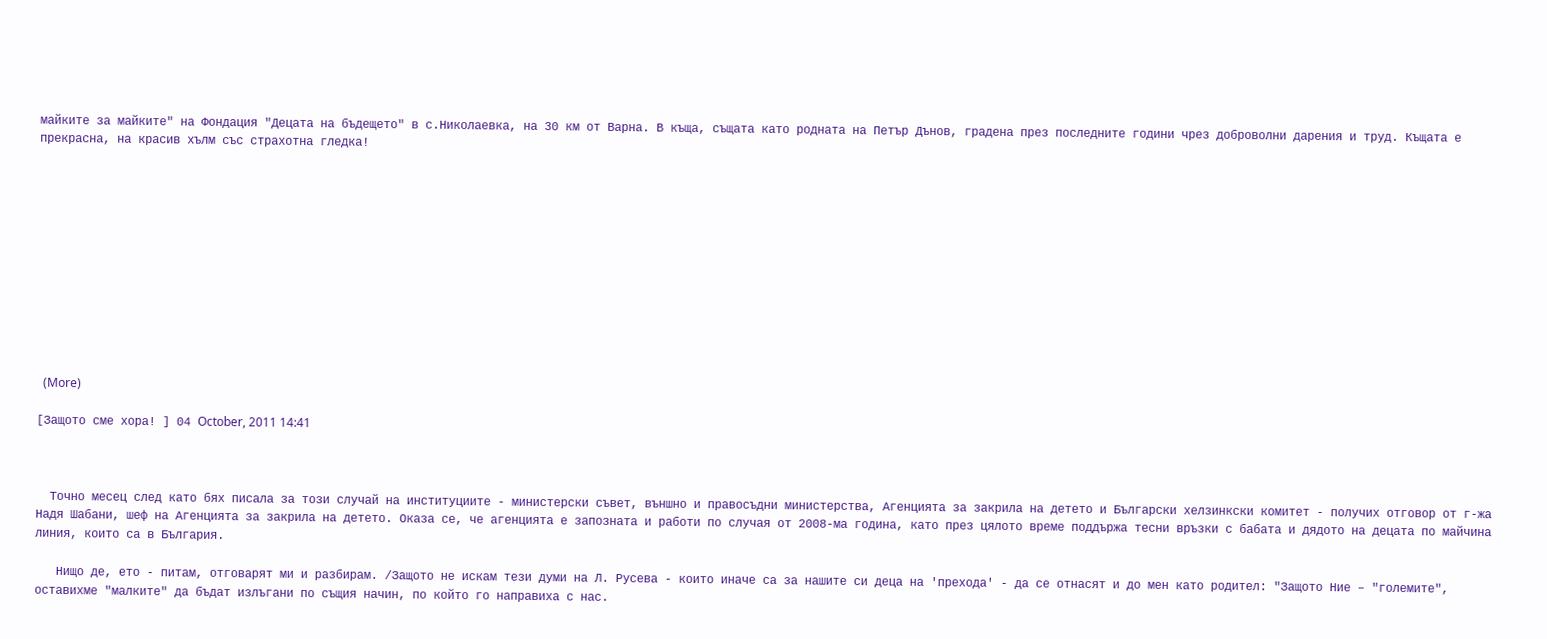майките за майките" на Фондация "Децата на бъдещето" в с.Николаевка, на 30 км от Варна. В къща, същата като родната на Петър Дънов, градена през последните години чрез доброволни дарения и труд. Къщата е прекрасна, на красив хълм със страхотна гледка!












  (More)

[Защото сме хора! ] 04 October, 2011 14:41



  Точно месец след като бях писала за този случай на институциите - министерски съвет, външно и правосъдни министерства, Агенцията за закрила на детето и Български хелзинкски комитет - получих отговор от г-жа Надя Шабани, шеф на Агенцията за закрила на детето. Оказа се, че агенцията е запозната и работи по случая от 2008-ма година, като през цялото време поддържа тесни връзки с бабата и дядото на децата по майчина линия, които са в България.

   Нищо де, ето - питам, отговарят ми и разбирам. /Защото не искам тези думи на Л. Русева - които иначе са за нашите си деца на 'прехода' - да се отнасят и до мен като родител: "Защото Ние – "големите", оставихме "малките" да бъдат излъгани по същия начин, по който го направиха с нас.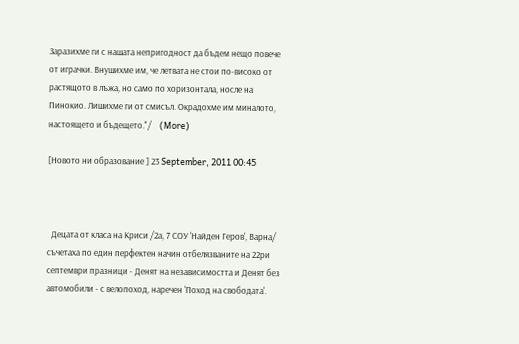Заразихме ги с нашата непригодност да бъдем нещо повече от играчки. Внушихме им, че летвата не стои по-високо от растящото в лъжа, но само по хоризонтала, носле на Пинокио. Лишихме ги от смисъл. Окрадохме им миналото, настоящето и бъдещето."/    (More)

[Новото ни образование ] 23 September, 2011 00:45



  Децата от класа на Криси /2а, 7 СОУ 'Найден Геров', Варна/ съчетаха по един перфектен начин отбелязваните на 22ри септември празници - Денят на независимостта и Денят без автомобили - с велопоход, наречен 'Поход на свободата'.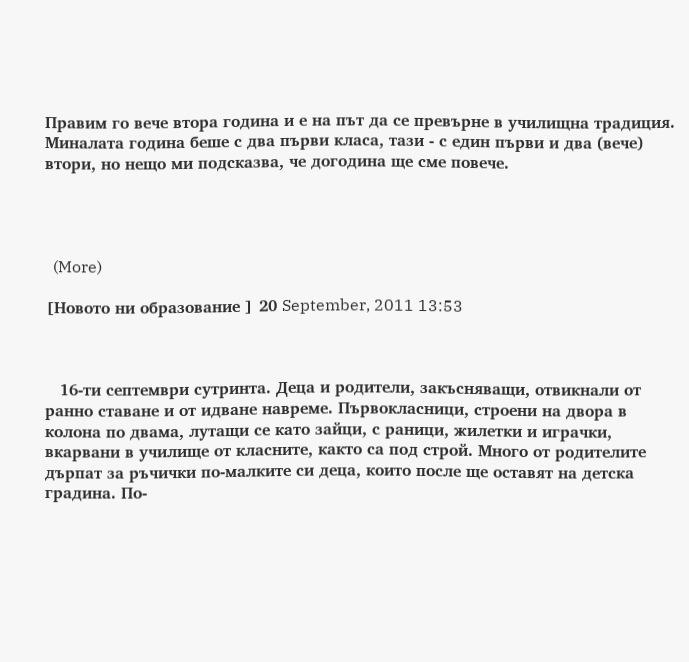Правим го вече втора година и е на път да се превърне в училищна традиция. Миналата година беше с два първи класа, тази - с един първи и два (вече) втори, но нещо ми подсказва, че догодина ще сме повече.




  (More)

[Новото ни образование ] 20 September, 2011 13:53



   16-ти септември сутринта. Деца и родители, закъсняващи, отвикнали от ранно ставане и от идване навреме. Първокласници, строени на двора в колона по двама, лутащи се като зайци, с раници, жилетки и играчки, вкарвани в училище от класните, както са под строй. Много от родителите дърпат за ръчички по-малките си деца, които после ще оставят на детска градина. По-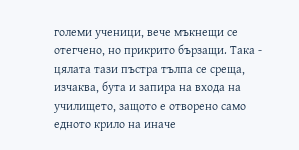големи ученици, вече мъкнещи се отегчено, но прикрито бързащи. Така - цялата тази пъстра тълпа се среща, изчаква, бута и запира на входа на училището, защото е отворено само едното крило на иначе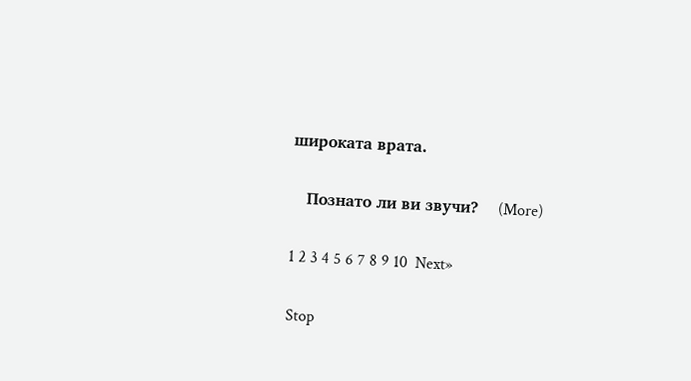широката врата.

   Познато ли ви звучи?    (More)

1 2 3 4 5 6 7 8 9 10  Next»

Stop